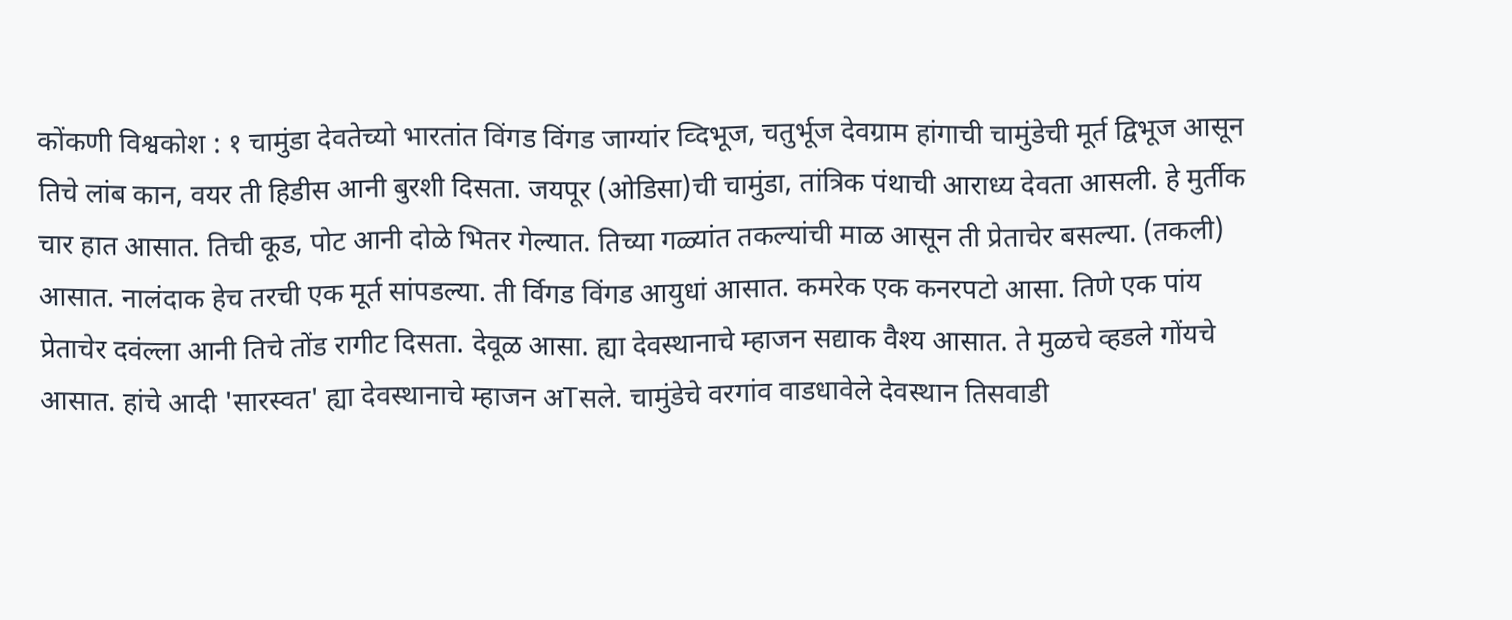कोंकणी विश्वकोश : १ चामुंडा देवतेच्यो भारतांत विंगड विंगड जाग्यांर व्दिभूज, चतुर्भूज देवग्राम हांगाची चामुंडेची मूर्त द्विभूज आसून तिचे लांब कान, वयर ती हिडीस आनी बुरशी दिसता. जयपूर (ओडिसा)ची चामुंडा, तांत्रिक पंथाची आराध्य देवता आसली. हे मुर्तीक चार हात आसात. तिची कूड, पोट आनी दोळे भितर गेल्यात. तिच्या गळ्यांत तकल्यांची माळ आसून ती प्रेताचेर बसल्या. (तकली) आसात. नालंदाक हेच तरची एक मूर्त सांपडल्या. ती र्विगड विंगड आयुधां आसात. कमरेक एक कनरपटो आसा. तिणे एक पांय प्रेताचेर दवंल्ला आनी तिचे तोंड रागीट दिसता. देवूळ आसा. ह्या देवस्थानाचे म्हाजन सद्याक वैश्य आसात. ते मुळचे व्हडले गोंयचे आसात. हांचे आदी 'सारस्वत' ह्या देवस्थानाचे म्हाजन अTसले. चामुंडेचे वरगांव वाडधावेले देवस्थान तिसवाडी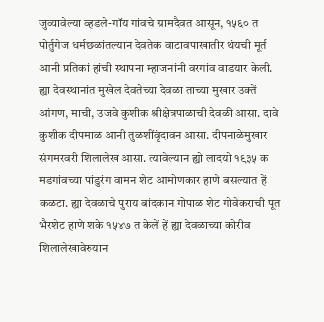जुव्यावेल्या व्हडले-गॉय गांवचे ग्रामदैवत आसून, १५६० त पोर्तुगेज धर्मछळांतल्यान देवतेक वाटावपाखातीर थंयची मूर्त आनी प्रतिकां हांची स्थापना म्हाजनांनी वरगांव वाडयार केली. ह्या देवस्थानांत मुखेल देवतेच्या देवळा ताच्या मुखार उक्तें आंगण, माची, उजवे कुशीक श्रीक्षेत्रपाळाची देवळी आसा. दावे कुशीक दीपमाळ आनी तुळशींवृंदावन आसा. दीपनाळेमुखार संगमरवरी शिलालेख आसा. त्यावेल्यान ह्यो लादयो १९३५ क मडगांवच्या पांडुरंग वामन शेट आमोणकार हाणे बसल्यात हें कळटा. ह्या देवळाचे पुराय बांदकान गोपाळ शेट गोवेकराची पूत भैरशेट हाणे शके १५४७ त केलें हें ह्या देवळाच्या कोरीव शिलालेखावेरुयान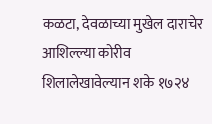कळटा, देवळाच्या मुखेल दाराचेर आशिल्ल्या कोरीव शिलालेखावेल्यान शके १७२४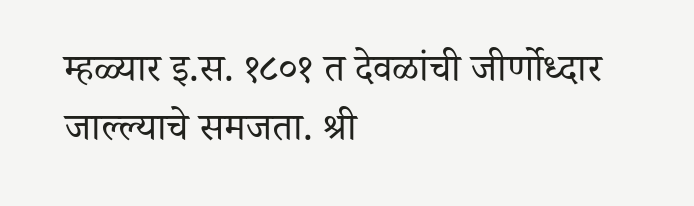म्हळ्यार इ.स. १८०१ त देवळांची जीर्णोध्दार जाल्ल्याचे समजता. श्री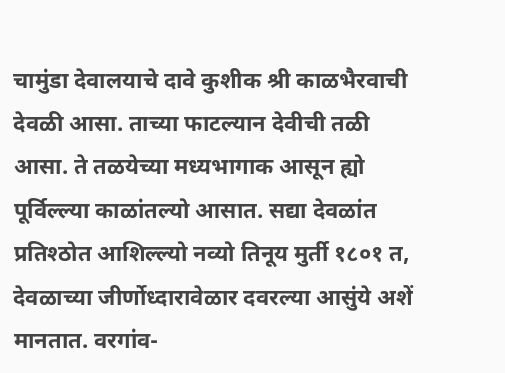चामुंडा देवालयाचे दावे कुशीक श्री काळभैरवाची देवळी आसा. ताच्या फाटल्यान देवीची तळी आसा. ते तळयेच्या मध्यभागाक आसून ह्यो पूर्विल्ल्या काळांतल्यो आसात. सद्या देवळांत प्रतिश्ठोत आशिल्ल्यो नव्यो तिनूय मुर्ती १८०१ त, देवळाच्या जीर्णोध्दारावेळार दवरल्या आसुंये अशें मानतात. वरगांव-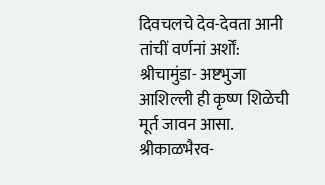दिवचलचे देव-देवता आनी तांचीं वर्णनां अर्शों: श्रीचामुंडा- अष्टभुजा आशिल्ली ही कृष्ण शिळेची मूर्त जावन आसा. श्रीकाळभैरव-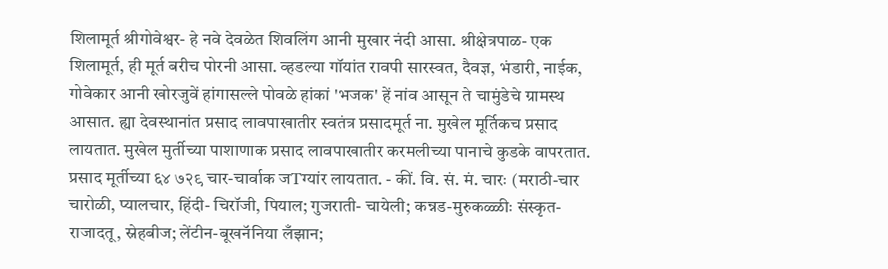शिलामूर्त श्रीगोवेश्वर- हे नवे देवळेत शिवलिंग आनी मुखार नंदी आसा. श्रीक्षेत्रपाळ- एक शिलामूर्त, ही मूर्त बरीच पोरनी आसा. व्हडल्या गॉयांत रावपी सारस्वत, दैवज्ञ, भंडारी, नाईक, गोवेकार आनी खोरजुवें हांगासल्ले पोवळे हांकां 'भजक' हें नांव आसून ते चामुंडेचे ग्रामस्थ आसात. ह्या देवस्थानांत प्रसाद लावपाखातीर स्वतंत्र प्रसादमूर्त ना. मुखेल मूर्तिकच प्रसाद लायतात. मुखेल मुर्तीच्या पाशाणाक प्रसाद लावपाखातीर करमलीच्या पानाचे कुडके वापरतात. प्रसाद मूर्तीच्या ६४ ७२९ चार-चार्वाक जTग्यांर लायतात. - कीं. वि. सं. मं. चारः (मराठी-चार चारोळी, प्यालचार, हिंदी- चिरॉजी, पियाल; गुजराती- चायेली; कन्नड-मुरुकळ्ळीः संस्कृत-राजादतू, स्नेहबीज; लेंटीन-बूखनॅनिया लँझान;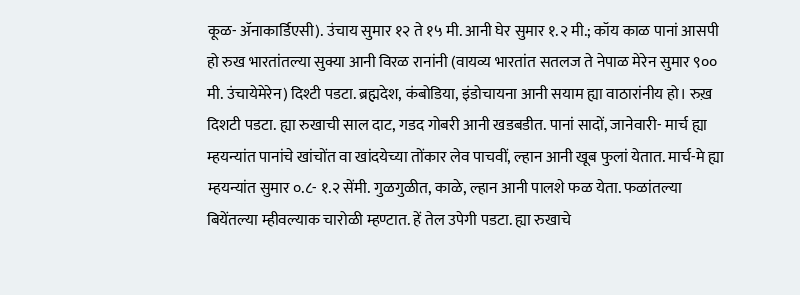कूळ- ॲनाकार्डिएसी). उंचाय सुमार १२ ते १५ मी. आनी घेर सुमार १.२ मी.; कॉय काळ पानां आसपी हो रुख भारतांतल्या सुक्या आनी विरळ रानांनी (वायव्य भारतांत सतलज ते नेपाळ मेरेन सुमार ९०० मी. उंचायेमेरेन) दिश्टी पडटा. ब्रह्मदेश, कंबोडिया, इंडोचायना आनी सयाम ह्या वाठारांनीय हो। रुख़ दिशटी पडटा. ह्या रुखाची साल दाट, गडद गोबरी आनी खडबडीत. पानां सादों, जानेवारी- मार्च ह्या म्हयन्यांत पानांचे खांचोंत वा खांदयेच्या तोंकार लेव पाचवीं, ल्हान आनी खूब फुलां येतात. मार्च-मे ह्या म्हयन्यांत सुमार ०.८- १.२ सेंमी. गुळगुळीत, काळे, ल्हान आनी पालशे फळ येता. फळांतल्या बियेंतल्या म्हीवल्याक चारोळी म्हण्टात. हें तेल उपेगी पडटा. ह्या रुखाचे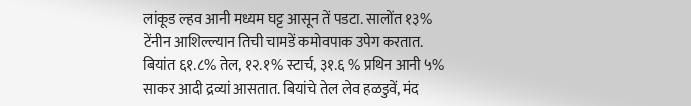लांकूड ल्हव आनी मध्यम घट्ट आसून तें पडटा. सालोंत १३% टेंनीन आशिल्ल्यान तिची चामडें कमोवपाक उपेग करतात. बियांत ६१.८% तेल, १२.१% स्टार्च, ३१.६ % प्रथिन आनी ५% साकर आदी द्रव्यां आसतात. बियांचे तेल लेव हळडुवें, मंद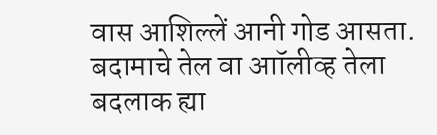वास आशिल्लें आनी गोड आसता. बदामाचे तेल वा आॉलीव्ह तेला बदलाक ह्या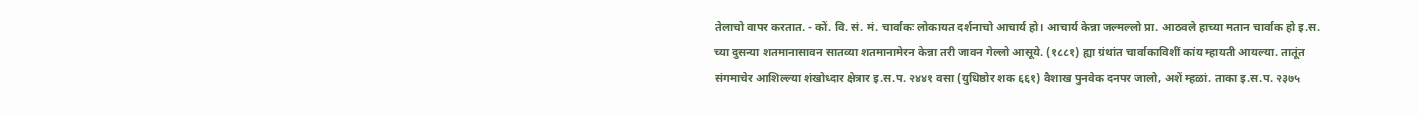तेलाचो वापर करतात. - कों. वि. सं. मं. चार्वाकः लोकायत दर्शनाचो आचार्य हो। आचार्य केन्ना जल्मल्लो प्रा. आठवले हाच्या मतान चार्वाक हो इ.स. च्या दुसन्या शतमानासावन सातव्या शतमानामेरन केन्ना तरी जावन गेल्लो आसूये. (१८८१) ह्या ग्रंथांत चार्वाकाविशीं कांय म्हायती आयल्या. तातूंत संगमाचेर आशिल्ल्या शंखोध्दार क्षेत्रार इ.स.प. २४४१ वसा (युधिष्ठोर शक ६६१) वैशाख पुनवेक दनपर जालो, अशें म्हळां. ताका इ.स.प. २३७५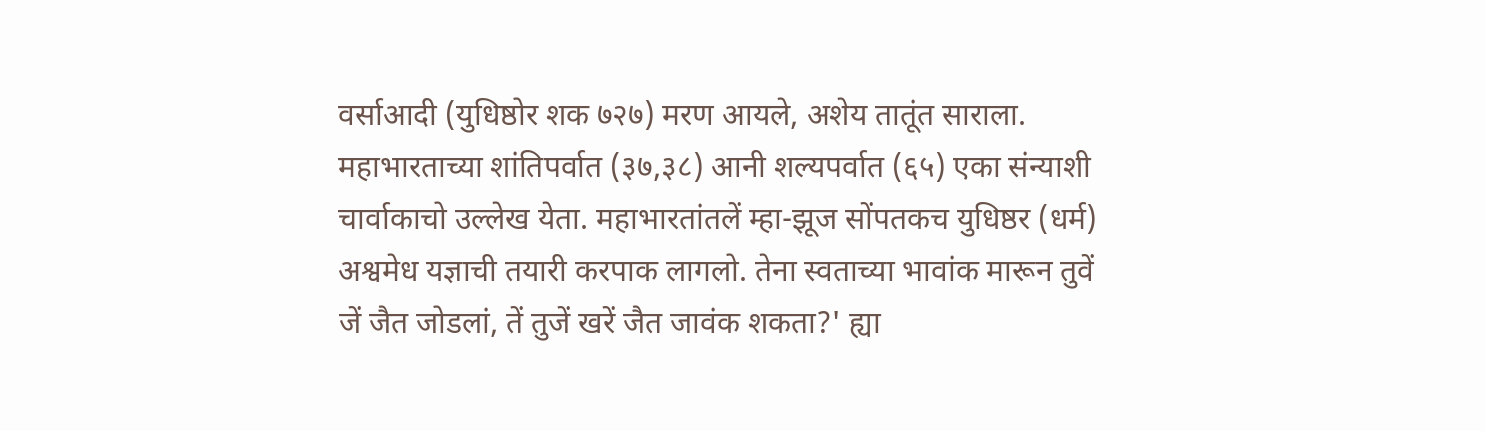वर्साआदी (युधिष्ठोर शक ७२७) मरण आयले, अशेय तातूंत साराला. महाभारताच्या शांतिपर्वात (३७,३८) आनी शल्यपर्वात (६५) एका संन्याशी चार्वाकाचो उल्लेख येता. महाभारतांतलें म्हा-झूज सोंपतकच युधिष्ठर (धर्म) अश्वमेध यज्ञाची तयारी करपाक लागलो. तेना स्वताच्या भावांक मारून तुवें जें जैत जोडलां, तें तुजें खरें जैत जावंक शकता?' ह्या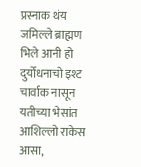प्रस्नाक थंय जमिल्ले ब्राह्मण भिले आनी हो दुर्योधनाचो इश्ट चार्वाक नासून यतीच्या भेसांत आशिल्लो राकेस आसा,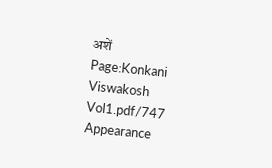अशें
Page:Konkani Viswakosh Vol1.pdf/747
Appearance